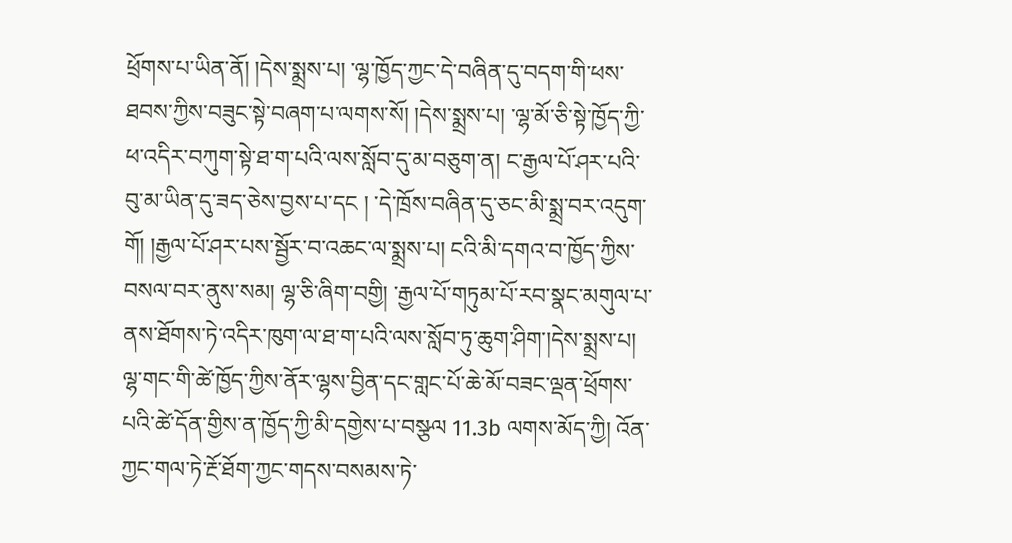ཕྲོགས་པ་ཡིན་ནོ། །དེས་སྨྲས་པ། ་ལྷ་ཁྱོད་ཀྱང་དེ་བཞིན་དུ་བདག་གི་ཕས་ཐབས་ཀྱིས་བཟུང་སྟེ་བཞག་པ་ལགས་སོ། །དེས་སྨྲས་པ། ་ལྷ་མོ་ཅི་སྟེ་ཁྱོད་ཀྱི་ཕ་འདིར་བཀུག་སྟེ་ཐ་ག་པའི་ལས་སློབ་དུ་མ་བཅུག་ན། ང་རྒྱལ་པོ་ཤར་པའི་བུ་མ་ཡིན་དུ་ཟད་ཅེས་བྱས་པ་དང ། ་དེ་ཁྲོས་བཞིན་དུ་ཅང་མི་སྨྲ་བར་འདུག་གོ། །རྒྱལ་པོ་ཤར་པས་སྦྱོར་བ་འཆང་ལ་སྨྲས་པ། ངའི་མི་དགའ་བ་ཁྱོད་ཀྱིས་བསལ་བར་ནུས་སམ། ལྷ་ཅི་ཞིག་བགྱི། ་རྒྱལ་པོ་གཏུམ་པོ་རབ་སྣང་མགུལ་པ་ནས་ཐོགས་ཏེ་འདིར་ཁུག་ལ་ཐ་ག་པའི་ལས་སློབ་ཏུ་ཆུག་ཤིག་།དེས་སྨྲས་པ། ལྷ་གང་གི་ཚེ་ཁྱོད་ཀྱིས་ནོར་ལྷས་བྱིན་དང་གླང་པོ་ཆེ་མོ་བཟང་ལྡན་ཕྲོགས་པའི་ཚེ་དོན་གྱིས་ན་ཁྱོད་ཀྱི་མི་དགྱེས་པ་བསྩལ 11.3b ལགས་མོད་ཀྱི། འོན་ཀྱང་གལ་ཏེ་རྔོ་ཐོག་ཀྱང་གདས་བསམས་ཏེ་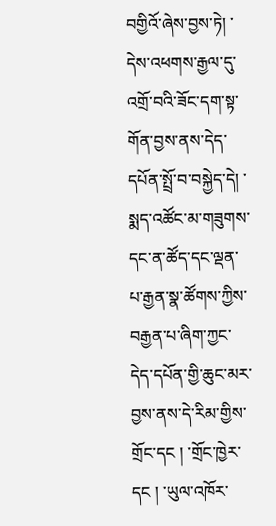བགྱིའོ་ཞེས་བྱས་ཏེ། ་དེས་འཕགས་རྒྱལ་དུ་འགྲོ་བའི་ཟོང་དག་སྟ་གོན་བྱས་ནས་དེད་དཔོན་སྤྲོ་བ་བསྐྱེད་དེ། ་སྨད་འཚོང་མ་གཟུགས་དང་ན་ཚོད་དང་ལྡན་པ་རྒྱན་སྣ་ཚོགས་ཀྱིས་བརྒྱན་པ་ཞིག་ཀྱང་དེད་དཔོན་གྱི་ཆུང་མར་བྱས་ནས་དེ་རིམ་གྱིས་གྲོང་དང ། ་གྲོང་ཁྱེར་དང ། ་ཡུལ་འཁོར་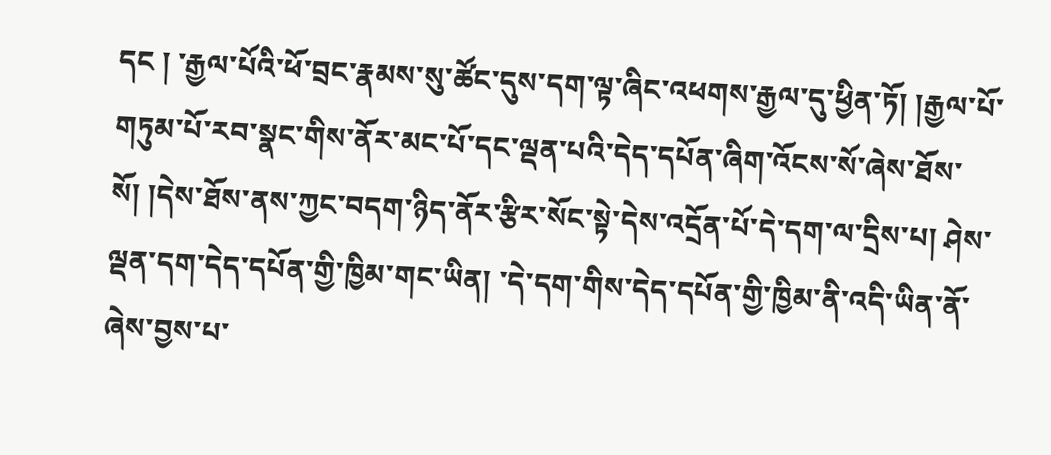དང ། ་རྒྱལ་པོའི་ཕོ་བྲང་རྣམས་སུ་ཚོང་དུས་དག་ལྟ་ཞིང་འཕགས་རྒྱལ་དུ་ཕྱིན་ཏོ། །རྒྱལ་པོ་གཏུམ་པོ་རབ་སྣང་གིས་ནོར་མང་པོ་དང་ལྡན་པའི་དེད་དཔོན་ཞིག་འོངས་སོ་ཞེས་ཐོས་སོ། །དེས་ཐོས་ནས་ཀྱང་བདག་ཉིད་ནོར་རྩིར་སོང་སྟེ་དེས་འདྲོན་པོ་དེ་དག་ལ་དྲིས་པ། ཤེས་ལྡན་དག་དེད་དཔོན་གྱི་ཁྱིམ་གང་ཡིན། ་དེ་དག་གིས་དེད་དཔོན་གྱི་ཁྱིམ་ནི་འདི་ཡིན་ནོ་ཞེས་བྱས་པ་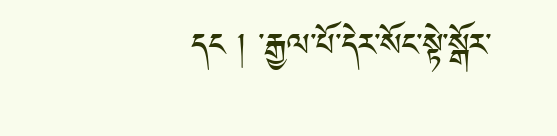དང ། ་རྒྱལ་པོ་དེར་སོང་སྟེ་སྒོར་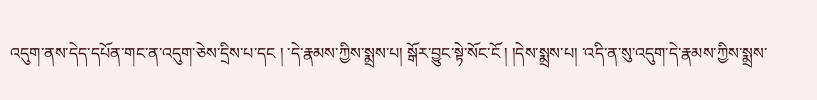འདུག་ནས་དེད་དཔོན་གང་ན་འདུག་ཅེས་དྲིས་པ་དང ། ་དེ་རྣམས་ཀྱིས་སྨྲས་པ། སྒོར་བྱུང་སྟེ་སོང་ངོ ། །དེས་སྨྲས་པ། ་འདི་ན་སུ་འདུག་དེ་རྣམས་ཀྱིས་སྨྲས་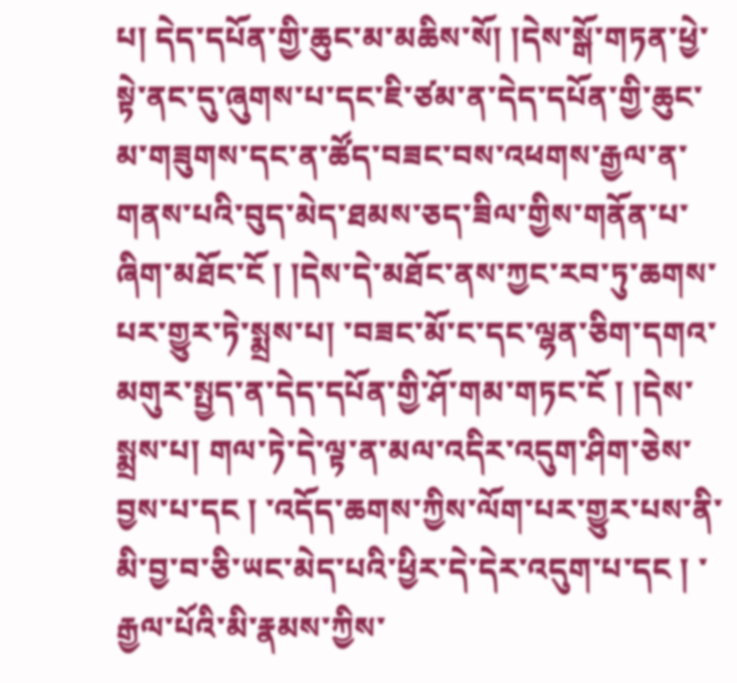པ། དེད་དཔོན་གྱི་ཆུང་མ་མཆིས་སོ། །དེས་སྒོ་གཏན་ཕྱེ་སྟེ་ནང་དུ་ཞུགས་པ་དང་ཇི་ཙམ་ན་དེད་དཔོན་གྱི་ཆུང་མ་གཟུགས་དང་ན་ཚོད་བཟང་བས་འཕགས་རྒྱལ་ན་གནས་པའི་བུད་མེད་ཐམས་ཅད་ཟིལ་གྱིས་གནོན་པ་ཞིག་མཐོང་ངོ ། །དེས་དེ་མཐོང་ནས་ཀྱང་རབ་ཏུ་ཆགས་པར་གྱུར་ཏེ་སྨྲས་པ། ་བཟང་མོ་ང་དང་ལྷན་ཅིག་དགའ་མགུར་སྤྱད་ན་དེད་དཔོན་གྱི་ཤོ་གམ་གཏང་ངོ ། །དེས་སྨྲས་པ། གལ་ཏེ་དེ་ལྟ་ན་མལ་འདིར་འདུག་ཤིག་ཅེས་བྱས་པ་དང ། ་འདོད་ཆགས་ཀྱིས་ལོག་པར་གྱུར་པས་ནི་མི་བྱ་བ་ཅི་ཡང་མེད་པའི་ཕྱིར་དེ་དེར་འདུག་པ་དང ། ་རྒྱལ་པོའི་མི་རྣམས་ཀྱིས་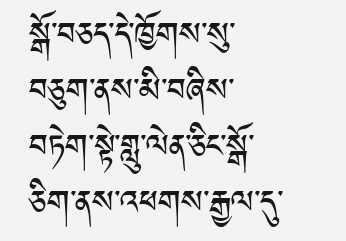སྒོ་བཅད་དེ་ཁྱོགས་སུ་བཅུག་ནས་མི་བཞིས་བཏེག་སྟེ་གླུ་ལེན་ཅིང་སྒོ་ཅིག་ནས་འཕགས་རྒྱལ་དུ་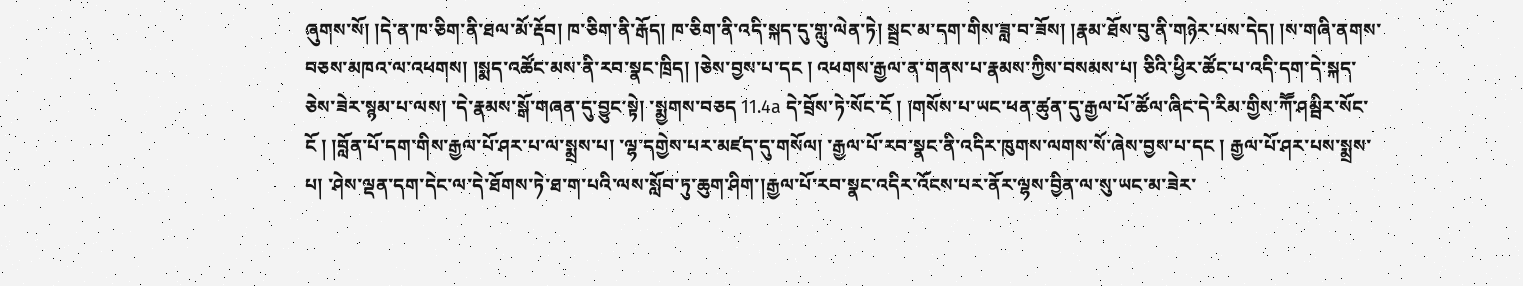ཞུགས་སོ། །དེ་ན་ཁ་ཅིག་ནི་ཐལ་མོ་རྡོབ། ཁ་ཅིག་ནི་རྒོད། ཁ་ཅིག་ནི་འདི་སྐད་དུ་གླུ་ལེན་ཏེ། སྦྲང་མ་དག་གིས་ཟླ་བ་ཟོས། །རྣམ་ཐོས་བུ་ནི་གཉེར་པས་དེད། །ས་གཞི་ནགས་བཅས་མཁའ་ལ་འཕགས། །སྨད་འཚོང་མས་ནི་རབ་སྣང་ཁྲིད། །ཅེས་བྱས་པ་དང ། འཕགས་རྒྱལ་ན་གནས་པ་རྣམས་ཀྱིས་བསམས་པ། ཅིའི་ཕྱིར་ཚོང་པ་འདི་དག་དེ་སྐད་ཅེས་ཟེར་སྙམ་པ་ལས། ་དེ་རྣམས་སྒོ་གཞན་དུ་བྱུང་སྟེ། ་སྨྱགས་བཅད 11.4a དེ་བྲོས་ཏེ་སོང་ངོ ། །གསོས་པ་ཡང་ཕན་ཚུན་དུ་རྒྱལ་པོ་ཚོལ་ཞིང་དེ་རིམ་གྱིས་ཀཽ་ཤམྦིར་སོང་ངོ ། །བློན་པོ་དག་གིས་རྒྱལ་པོ་ཤར་པ་ལ་སྨྲས་པ། ་ལྷ་དགྱེས་པར་མཛད་དུ་གསོལ། ་རྒྱལ་པོ་རབ་སྣང་ནི་འདིར་ཁུགས་ལགས་སོ་ཞེས་བྱས་པ་དང ། རྒྱལ་པོ་ཤར་པས་སྨྲས་པ། ་ཤེས་ལྡན་དག་དེང་ལ་དེ་ཐོགས་ཏེ་ཐ་ག་པའི་ལས་སློབ་ཏུ་ཆུག་ཤིག་།རྒྱལ་པོ་རབ་སྣང་འདིར་འོངས་པར་ནོར་ལྷས་བྱིན་ལ་སུ་ཡང་མ་ཟེར་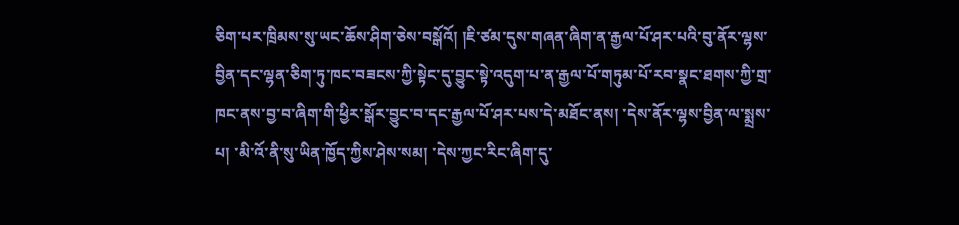ཅིག་པར་ཁྲིམས་སུ་ཡང་ཆོས་ཤིག་ཅེས་བསྒོའོ། །ཇི་ཙམ་དུས་གཞན་ཞིག་ན་རྒྱལ་པོ་ཤར་པའི་བུ་ནོར་ལྷས་བྱིན་དང་ལྷན་ཅིག་ཏུ་ཁང་བཟངས་ཀྱི་སྟེང་དུ་བྱུང་སྟེ་འདུག་པ་ན་རྒྱལ་པོ་གཏུམ་པོ་རབ་སྣང་ཐགས་ཀྱི་གྲ་ཁང་ནས་བྱ་བ་ཞིག་གི་ཕྱིར་སྒོར་བྱུང་བ་དང་རྒྱལ་པོ་ཤར་པས་དེ་མཐོང་ནས། ་དེས་ནོར་ལྷས་བྱིན་ལ་སྨྲས་པ། ་མི་འོ་ནི་སུ་ཡིན་ཁྱོད་ཀྱིས་ཤེས་སམ། ་དེས་ཀྱང་རིང་ཞིག་དུ་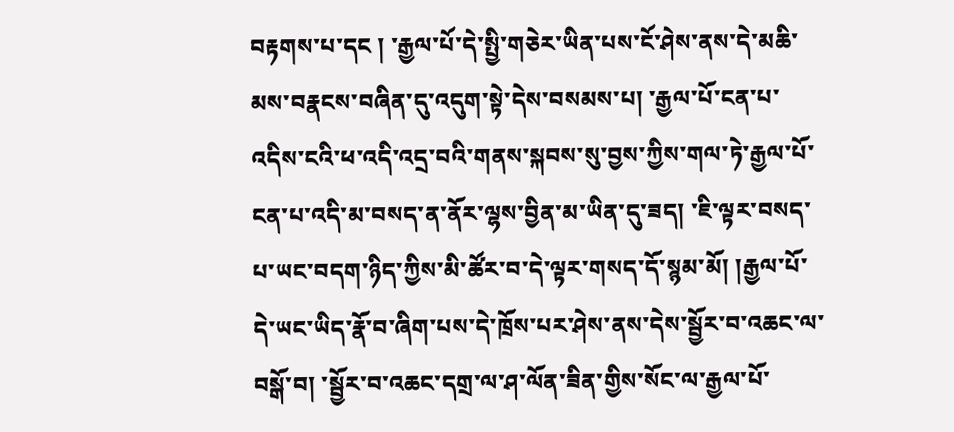བརྟགས་པ་དང ། ་རྒྱལ་པོ་དེ་སྤྱི་གཅེར་ཡིན་པས་ངོ་ཤེས་ནས་དེ་མཆི་མས་བརྣངས་བཞིན་དུ་འདུག་སྟེ་དེས་བསམས་པ། ་རྒྱལ་པོ་ངན་པ་འདིས་ངའི་ཕ་འདི་འདྲ་བའི་གནས་སྐབས་སུ་བྱས་ཀྱིས་གལ་ཏེ་རྒྱལ་པོ་ངན་པ་འདི་མ་བསད་ན་ནོར་ལྷས་བྱིན་མ་ཡིན་དུ་ཟད། ་ཇི་ལྟར་བསད་པ་ཡང་བདག་ཉིད་ཀྱིས་མི་ཚོར་བ་དེ་ལྟར་གསད་དོ་སྙམ་མོ། །རྒྱལ་པོ་དེ་ཡང་ཡིད་རྣོ་བ་ཞིག་པས་དེ་ཁྲོས་པར་ཤེས་ནས་དེས་སྦྱོར་བ་འཆང་ལ་བསྒོ་བ། ་སྦྱོར་བ་འཆང་དགྲ་ལ་ཤ་ལོན་ཟིན་གྱིས་སོང་ལ་རྒྱལ་པོ་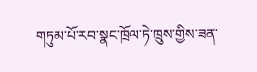གཏུམ་པོ་རབ་སྣང་ཁྲོལ་ཏེ་ཁྲུས་གྱིས་ཟན་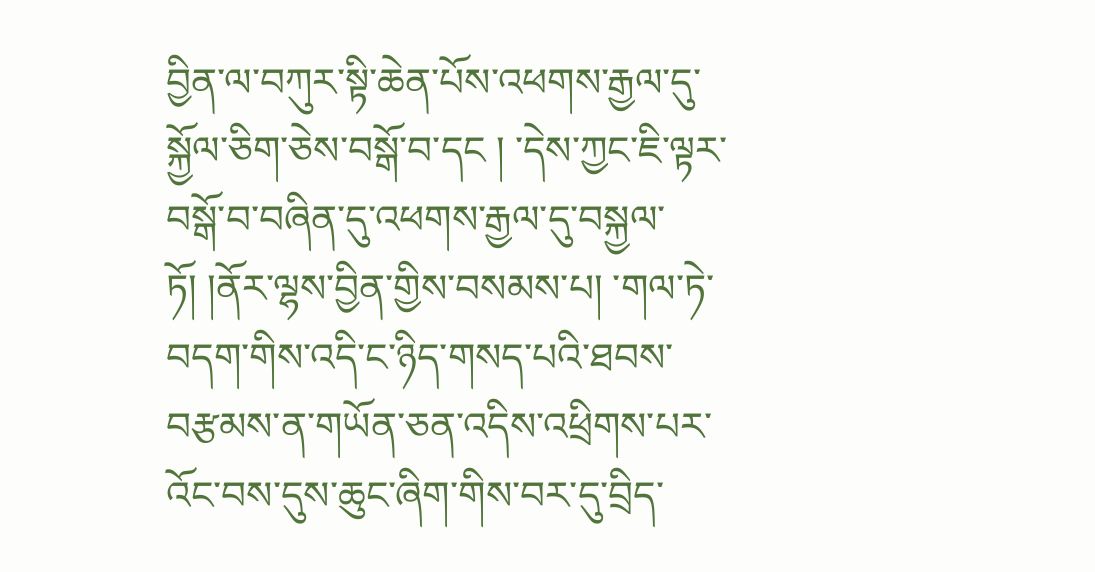བྱིན་ལ་བཀུར་སྟི་ཆེན་པོས་འཕགས་རྒྱལ་དུ་སྐྱོལ་ཅིག་ཅེས་བསྒོ་བ་དང ། ་དེས་ཀྱང་ཇི་ལྟར་བསྒོ་བ་བཞིན་དུ་འཕགས་རྒྱལ་དུ་བསྐྱལ་ཏོ། །ནོར་ལྷས་བྱིན་གྱིས་བསམས་པ། ་གལ་ཏེ་བདག་གིས་འདི་ང་ཉིད་གསད་པའི་ཐབས་བརྩམས་ན་གཡོན་ཅན་འདིས་འཕྲིགས་པར་འོང་བས་དུས་ཆུང་ཞིག་གིས་བར་དུ་བྲིད་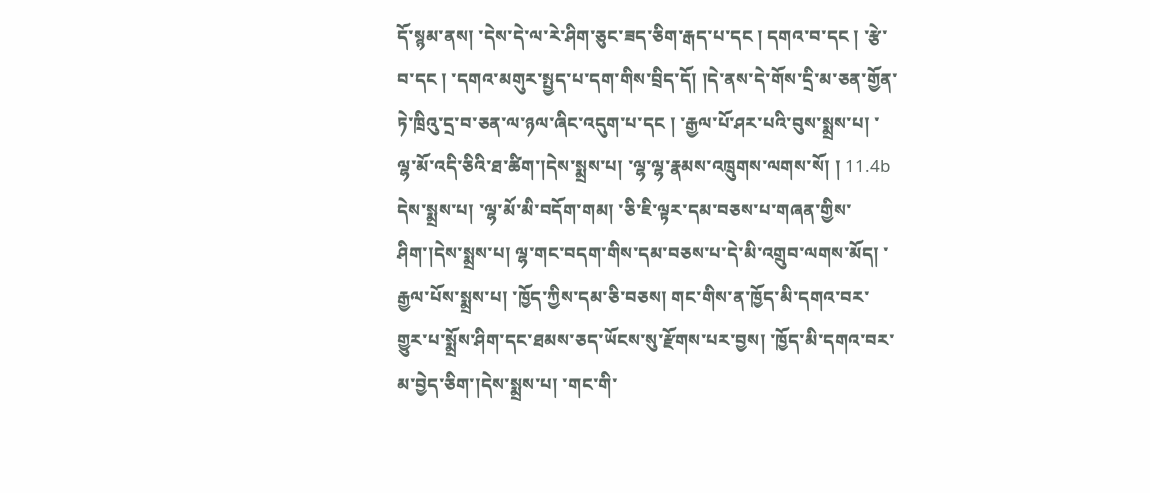དོ་སྙམ་ནས། ་དེས་དེ་ལ་རེ་ཤིག་ཅུང་ཟད་ཅིག་རྒད་པ་དང ། དགའ་བ་དང ། ་རྩེ་བ་དང ། ་དགའ་མགུར་སྤྱད་པ་དག་གིས་བྲིད་དོ། །དེ་ནས་དེ་གོས་དྲི་མ་ཅན་གྱོན་ཏེ་ཁྲིའུ་དྲ་བ་ཅན་ལ་ཉལ་ཞིང་འདུག་པ་དང ། ་རྒྱལ་པོ་ཤར་པའི་བུས་སྨྲས་པ། ་ལྷ་མོ་འདི་ཅིའི་ཐ་ཚིག་།དེས་སྨྲས་པ། ་ལྷ་ལྷ་རྣམས་འཁྲུགས་ལགས་སོ། ། 11.4b དེས་སྨྲས་པ། ་ལྷ་མོ་མི་བདོག་གམ། ་ཅི་ཇི་ལྟར་དམ་བཅས་པ་གཞན་གྱིས་ཤིག་།དེས་སྨྲས་པ། ལྷ་གང་བདག་གིས་དམ་བཅས་པ་དེ་མི་འགྲུབ་ལགས་མོད། ་རྒྱལ་པོས་སྨྲས་པ། ་ཁྱོད་ཀྱིས་དམ་ཅི་བཅས། གང་གིས་ན་ཁྱོད་མི་དགའ་བར་གྱུར་པ་སྨྲོས་ཤིག་དང་ཐམས་ཅད་ཡོངས་སུ་རྫོགས་པར་བྱས། ་ཁྱོད་མི་དགའ་བར་མ་བྱེད་ཅིག་།དེས་སྨྲས་པ། ་གང་གི་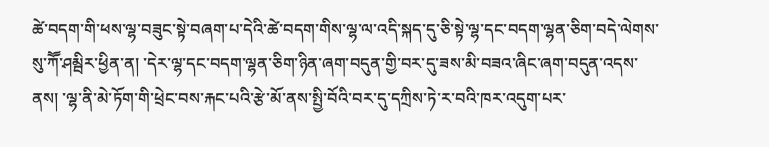ཚེ་བདག་གི་ཕས་ལྷ་བཟུང་སྟེ་བཞག་པ་དེའི་ཚེ་བདག་གིས་ལྷ་ལ་འདི་སྐད་དུ་ཅི་སྟེ་ལྷ་དང་བདག་ལྷན་ཅིག་བདེ་ལེགས་སུ་ཀཽ་ཤམྦིར་ཕྱིན་ན། ་དེར་ལྷ་དང་བདག་ལྷན་ཅིག་ཉིན་ཞག་བདུན་གྱི་བར་དུ་ཟས་མི་བཟའ་ཞིང་ཞག་བདུན་འདས་ནས། ་ལྷ་ནི་མེ་ཏོག་གི་ཕྲེང་བས་རྐང་པའི་རྩེ་མོ་ནས་སྤྱི་བོའི་བར་དུ་དཀྲིས་ཏེ་ར་བའི་ཁར་འདུག་པར་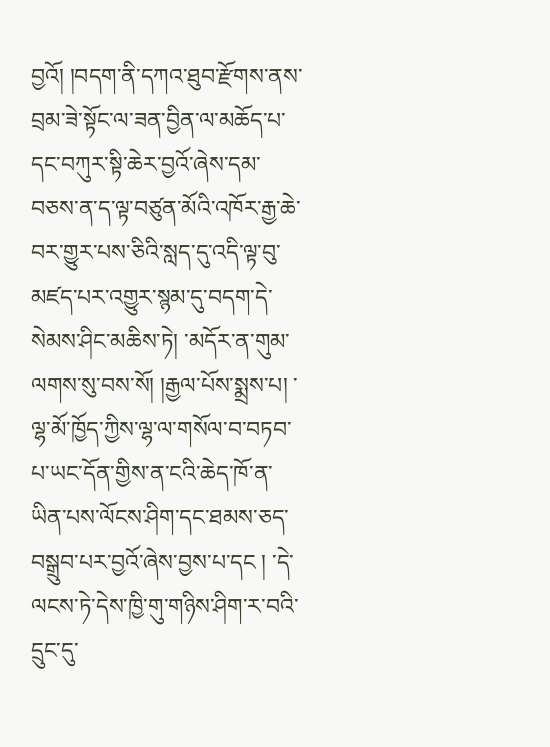བྱའོ། །བདག་ནི་དཀའ་ཐུབ་རྫོགས་ནས་བྲམ་ཟེ་སྟོང་ལ་ཟན་བྱིན་ལ་མཆོད་པ་དང་བཀུར་སྟི་ཆེར་བྱའོ་ཞེས་དམ་བཅས་ན་ད་ལྟ་བཙུན་མོའི་འཁོར་རྒྱ་ཆེ་བར་གྱུར་པས་ཅིའི་སླད་དུ་འདི་ལྟ་བུ་མཛད་པར་འགྱུར་སྙམ་དུ་བདག་དེ་སེམས་ཤིང་མཆིས་ཏེ། ་མདོར་ན་གུམ་ལགས་སུ་བས་སོ། །རྒྱལ་པོས་སྨྲས་པ། ་ལྷ་མོ་ཁྱོད་ཀྱིས་ལྷ་ལ་གསོལ་བ་བཏབ་པ་ཡང་དོན་གྱིས་ན་ངའི་ཆེད་ཁོ་ན་ཡིན་པས་ལོངས་ཤིག་དང་ཐམས་ཅད་བསྒྲུབ་པར་བྱའོ་ཞེས་བྱས་པ་དང ། ་དེ་ལངས་ཏེ་དེས་ཁྱི་གུ་གཉིས་ཤིག་ར་བའི་དྲུང་དུ་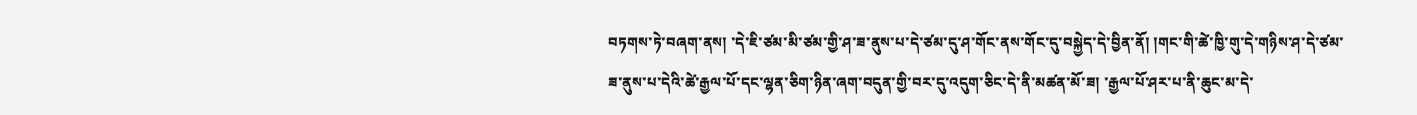བཏགས་ཏེ་བཞག་ནས། ་དེ་ཇི་ཙམ་མི་ཙམ་གྱི་ཤ་ཟ་ནུས་པ་དེ་ཙམ་དུ་ཤ་གོང་ནས་གོང་དུ་བསྐྱེད་དེ་བྱིན་ནོ། །གང་གི་ཚེ་ཁྱི་གུ་དེ་གཉིས་ཤ་དེ་ཙམ་ཟ་ནུས་པ་དེའི་ཚེ་རྒྱལ་པོ་དང་ལྷན་ཅིག་ཉིན་ཞག་བདུན་གྱི་བར་དུ་འདུག་ཅིང་དེ་ནི་མཚན་མོ་ཟ། ་རྒྱལ་པོ་ཤར་པ་ནི་ཆུང་མ་དེ་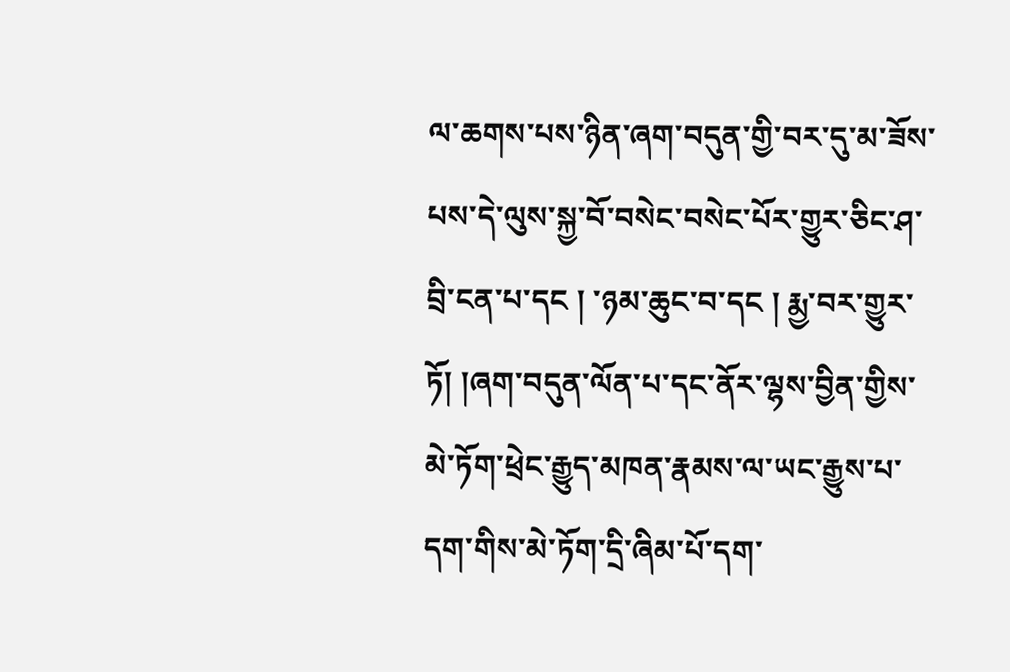ལ་ཆགས་པས་ཉིན་ཞག་བདུན་གྱི་བར་དུ་མ་ཟོས་པས་དེ་ལུས་སྐྱ་བོ་བསེང་བསེང་པོར་གྱུར་ཅིང་ཤ་བྲི་ངན་པ་དང ། ་ཉམ་ཆུང་བ་དང ། རྨྱ་བར་གྱུར་ཏོ། །ཞག་བདུན་ལོན་པ་དང་ནོར་ལྷས་བྱིན་གྱིས་མེ་ཏོག་ཕྲེང་རྒྱུད་མཁན་རྣམས་ལ་ཡང་རྒྱུས་པ་དག་གིས་མེ་ཏོག་དྲི་ཞིམ་པོ་དག་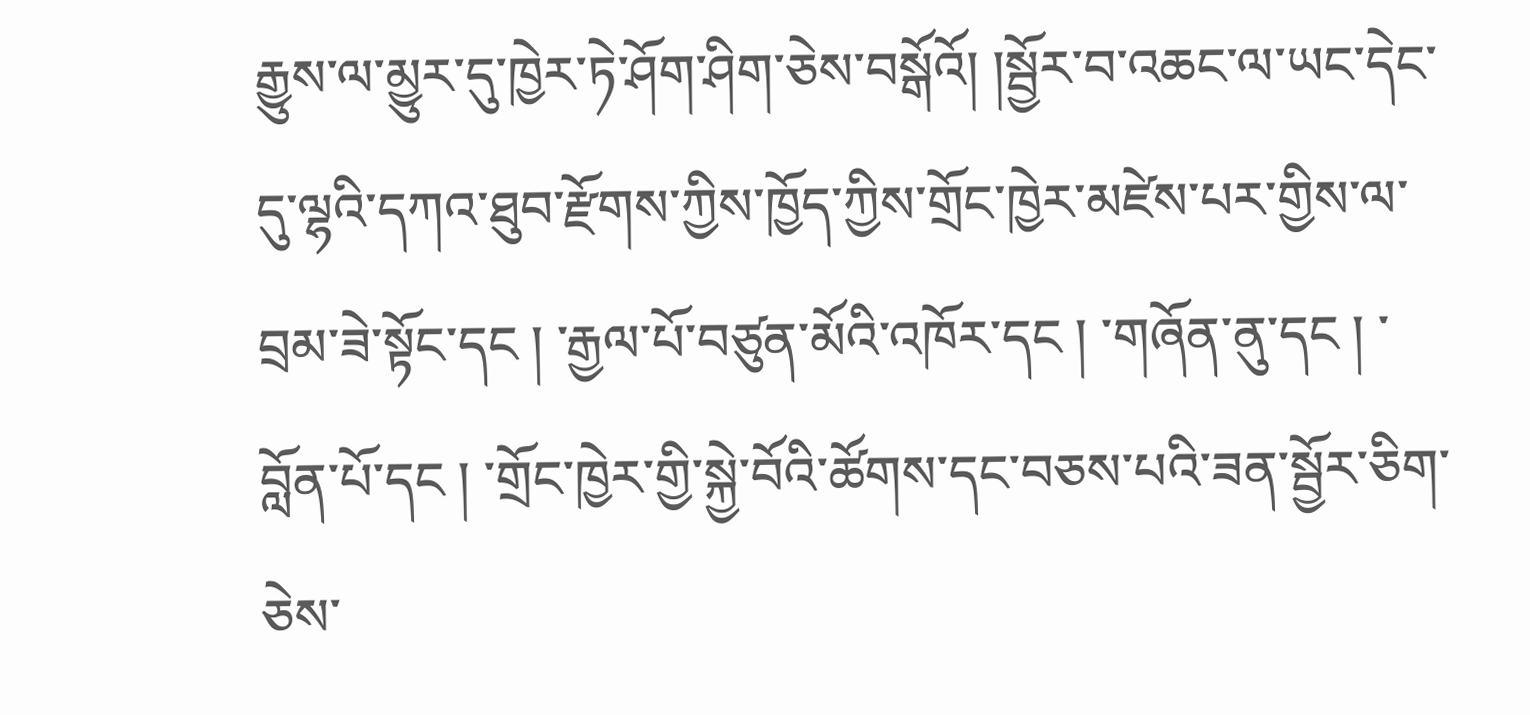རྒྱུས་ལ་མྱུར་དུ་ཁྱེར་ཏེ་ཤོག་ཤིག་ཅེས་བསྒོའོ། །སྦྱོར་བ་འཆང་ལ་ཡང་དེང་དུ་ལྷའི་དཀའ་ཐུབ་རྫོགས་ཀྱིས་ཁྱོད་ཀྱིས་གྲོང་ཁྱེར་མཛེས་པར་གྱིས་ལ་བྲམ་ཟེ་སྟོང་དང ། ་རྒྱལ་པོ་བཙུན་མོའི་འཁོར་དང ། ་གཞོན་ནུ་དང ། ་བློན་པོ་དང ། ་གྲོང་ཁྱེར་གྱི་སྐྱེ་བོའི་ཚོགས་དང་བཅས་པའི་ཟན་སྦྱོར་ཅིག་ཅེས་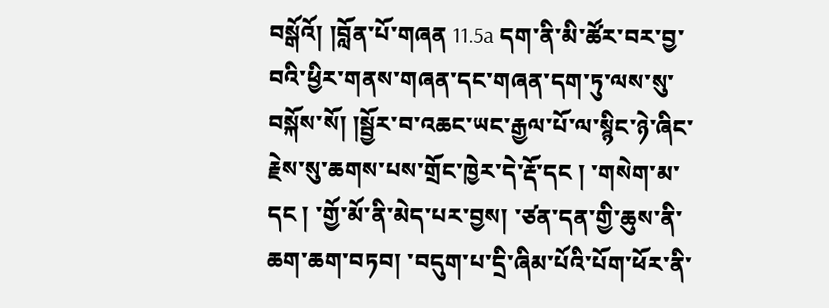བསྒོའོ། །བློན་པོ་གཞན 11.5a དག་ནི་མི་ཚོར་བར་བྱ་བའི་ཕྱིར་གནས་གཞན་དང་གཞན་དག་ཏུ་ལས་སུ་བསྐོས་སོ། །སྦྱོར་བ་འཆང་ཡང་རྒྱལ་པོ་ལ་སྙིང་ཉེ་ཞིང་རྗེས་སུ་ཆགས་པས་གྲོང་ཁྱེར་དེ་རྡོ་དང ། ་གསེག་མ་དང ། ་གྱོ་མོ་ནི་མེད་པར་བྱས། ་ཙན་དན་གྱི་ཆུས་ནི་ཆག་ཆག་བཏབ། ་བདུག་པ་དྲི་ཞིམ་པོའི་པོག་ཕོར་ནི་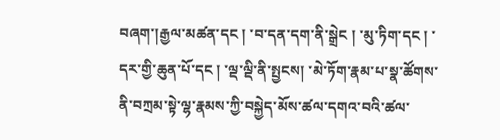བཞག་།རྒྱལ་མཚན་དང ། ་བ་དན་དག་ནི་སྒྲེང ། ་མུ་ཏིག་དང ། ་དར་གྱི་ཆུན་པོ་དང ། ་ལྡ་ལྡི་ནི་སྤྱངས། ་མེ་ཏོག་རྣམ་པ་སྣ་ཚོགས་ནི་བཀྲམ་སྟེ་ལྷ་རྣམས་ཀྱི་བསྐྱེད་མོས་ཚལ་དགའ་བའི་ཚལ་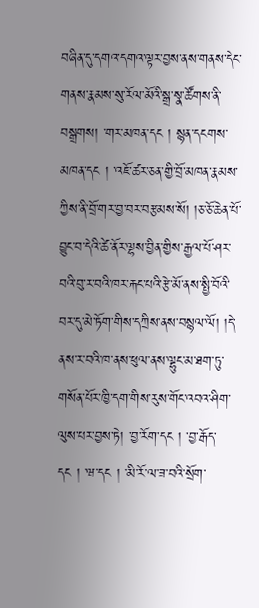བཞིན་དུ་དགའ་དགའ་ལྟར་བྱས་ནས་གནས་དེང་གནས་རྣམས་སུ་རོལ་མོའི་སྒྲ་སྣ་ཚོགས་ནི་བསྒྲགས། ་གར་མཁན་དང ། སྙན་དངགས་མཁན་དང ། ་འཇོ་ཚར་ཅན་གྱི་བྲོ་མཁན་རྣམས་ཀྱིས་ནི་བྲོ་གར་བྱ་བར་བརྩམས་སོ། །ཅ་ཅོ་ཆེན་པོ་བྱུང་བ་དེའི་ཚེ་ནོར་ལྷས་བྱིན་གྱིས་རྒྱལ་པོ་ཤར་བའི་བུ་ར་བའི་ཁར་རྐང་པའི་རྩེ་མོ་ནས་སྤྱི་བོའི་བར་དུ་མེ་ཏོག་གིས་དཀྲིས་ནས་བསྙལ་ལོ། །དེ་ནས་ར་བའི་ཁ་ནས་ཕུལ་ནས་ལྷུང་མ་ཐག་ཏུ་གསོན་པོར་ཁྱི་དག་གིས་རུས་གོང་འབའ་ཤིག་ལུས་པར་བྱས་ཏེ། ་བྱ་རོག་དང ། ་བྱ་རྒོད་དང ། ་ཝ་དང ། ་མི་རོ་ལ་ཟ་བའི་སྲོག་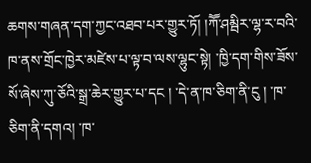ཆགས་གཞན་དག་ཀྱང་འཐབ་པར་གྱུར་ཏོ། །ཀཽ་ཤམྦིར་ལྷ་ར་བའི་ཁ་ནས་གྲོང་ཁྱེར་མཛེས་པ་ལྟ་བ་ལས་ལྷུང་སྟེ། ་ཁྱི་དག་གིས་ཟོས་སོ་ཞེས་ཀུ་ཅོའི་སྒྲ་ཆེར་གྱུར་པ་དང ། ་དེ་ན་ཁ་ཅིག་ནི་ངུ ། ་ཁ་ཅིག་ནི་དགའ། ་ཁ་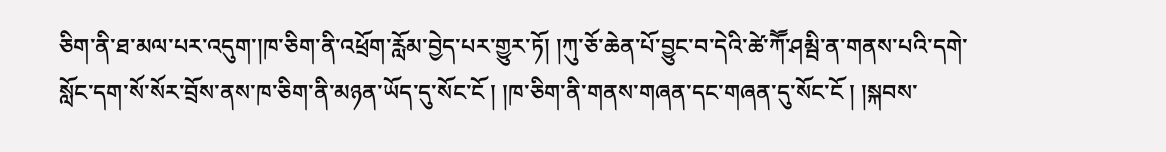ཅིག་ནི་ཐ་མལ་པར་འདུག་།ཁ་ཅིག་ནི་འཕྲོག་རློམ་བྱེད་པར་གྱུར་ཏོ། །ཀུ་ཅོ་ཆེན་པོ་བྱུང་བ་དེའི་ཚེ་ཀཽ་ཤམྦི་ན་གནས་པའི་དགེ་སློང་དག་སོ་སོར་བྲོས་ནས་ཁ་ཅིག་ནི་མཉན་ཡོད་དུ་སོང་ངོ ། །ཁ་ཅིག་ནི་གནས་གཞན་དང་གཞན་དུ་སོང་ངོ ། །སྐབས་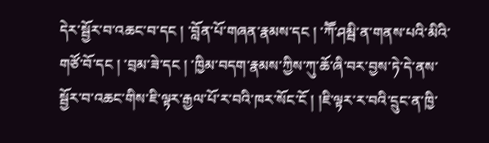དེར་སྦྱོར་བ་འཆང་བ་དང ། ་བློན་པོ་གཞན་རྣམས་དང ། ་ཀཽ་ཤམྦི་ན་གནས་པའི་མིའི་གཙོ་བོ་དང ། ་བྲམ་ཟེ་དང ། ་ཁྱིམ་བདག་རྣམས་ཀྱིས་ཀུ་ཆོ་ཞི་བར་བྱས་ཏེ་དེ་ནས་སྦྱོར་བ་འཆང་གིས་ཇི་ལྟར་རྒྱལ་པོ་ར་བའི་ཁར་སོང་ངོ ། །ཇི་ལྟར་ར་བའི་དྲུང་ན་ཁྱི་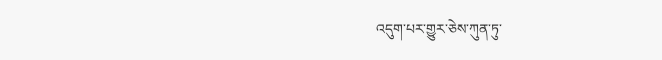འདུག་པར་གྱུར་ཅེས་ཀུན་ཏུ་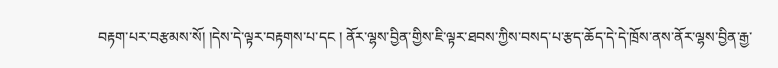བརྟག་པར་བརྩམས་སོ། །དེས་དེ་ལྟར་བརྟགས་པ་དང ། ནོར་ལྷས་བྱིན་གྱིས་ཇི་ལྟར་ཐབས་ཀྱིས་བསད་པ་རྩད་ཆོད་དེ་དེ་ཁྲོས་ནས་ནོར་ལྷས་བྱིན་རྒྱ་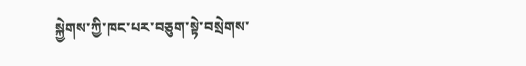སྐྱེགས་ཀྱི་ཁང་པར་བཅུག་སྟེ་བསྲེགས་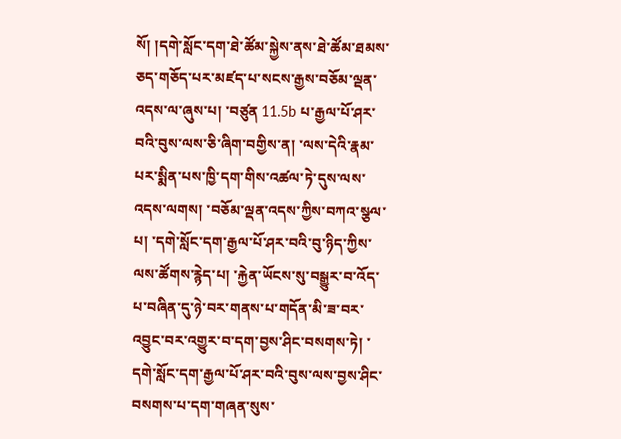སོ། །དགེ་སློང་དག་ཐེ་ཚོམ་སྐྱེས་ནས་ཐེ་ཚོམ་ཐམས་ཅད་གཅོད་པར་མཛད་པ་སངས་རྒྱས་བཅོམ་ལྡན་འདས་ལ་ཞུས་པ། ་བཙུན 11.5b པ་རྒྱལ་པོ་ཤར་བའི་བུས་ལས་ཅི་ཞིག་བགྱིས་ན། ་ལས་དེའི་རྣམ་པར་སྨིན་པས་ཁྱི་དག་གིས་འཚལ་ཏེ་དུས་ལས་འདས་ལགས། ་བཅོམ་ལྡན་འདས་ཀྱིས་བཀའ་སྩལ་པ། ་དགེ་སློང་དག་རྒྱལ་པོ་ཤར་བའི་བུ་ཉིད་ཀྱིས་ལས་ཚོགས་རྙེད་པ། ་རྐྱེན་ཡོངས་སུ་བསྒྱུར་བ་འོད་པ་བཞིན་དུ་ཉེ་བར་གནས་པ་གདོན་མི་ཟ་བར་འབྱུང་བར་འགྱུར་བ་དག་བྱས་ཤིང་བསགས་ཏེ། ་དགེ་སློང་དག་རྒྱལ་པོ་ཤར་བའི་བུས་ལས་བྱས་ཤིང་བསགས་པ་དག་གཞན་སུས་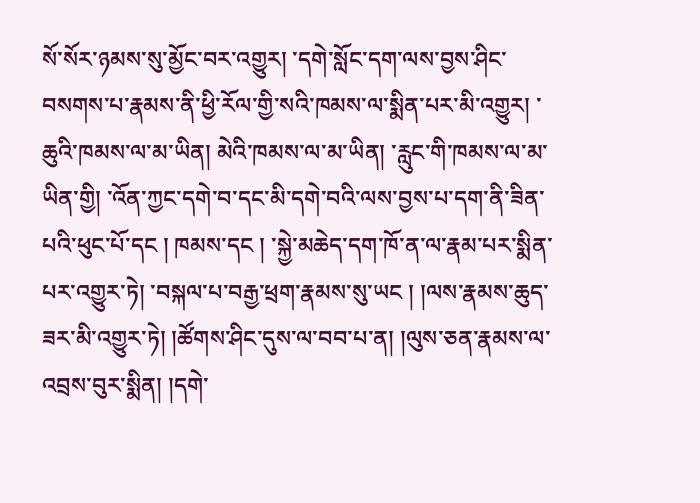སོ་སོར་ཉམས་སུ་མྱོང་བར་འགྱུར། ་དགེ་སློང་དག་ལས་བྱས་ཤིང་བསགས་པ་རྣམས་ནི་ཕྱི་རོལ་གྱི་སའི་ཁམས་ལ་སྨིན་པར་མི་འགྱུར། ་ཆུའི་ཁམས་ལ་མ་ཡིན། མེའི་ཁམས་ལ་མ་ཡིན། ་རླུང་གི་ཁམས་ལ་མ་ཡིན་གྱི། ་འོན་ཀྱང་དགེ་བ་དང་མི་དགེ་བའི་ལས་བྱས་པ་དག་ནི་ཟིན་པའི་ཕུང་པོ་དང ། ཁམས་དང ། ་སྐྱེ་མཆེད་དག་ཁོ་ན་ལ་རྣམ་པར་སྨིན་པར་འགྱུར་ཏེ། ་བསྐལ་པ་བརྒྱ་ཕྲག་རྣམས་སུ་ཡང ། །ལས་རྣམས་ཆུད་ཟར་མི་འགྱུར་ཏེ། །ཚོགས་ཤིང་དུས་ལ་བབ་པ་ན། །ལུས་ཅན་རྣམས་ལ་འབྲས་བུར་སྨིན། །དགེ་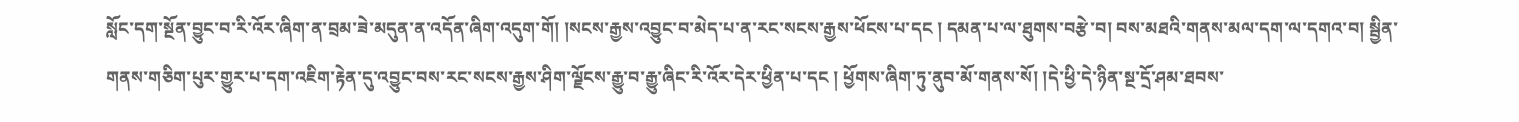སློང་དག་སྔོན་བྱུང་བ་རི་འོར་ཞིག་ན་བྲམ་ཟེ་མདུན་ན་འདོན་ཞིག་འདུག་གོ། །སངས་རྒྱས་འབྱུང་བ་མེད་པ་ན་རང་སངས་རྒྱས་ཕོངས་པ་དང ། དམན་པ་ལ་ཐུགས་བརྩེ་བ། བས་མཐའི་གནས་མལ་དག་ལ་དགའ་བ། སྦྱིན་གནས་གཅིག་པུར་གྱུར་པ་དག་འཇིག་རྟེན་དུ་འབྱུང་བས་རང་སངས་རྒྱས་ཤིག་ལྗོངས་རྒྱུ་བ་རྒྱུ་ཞིང་རི་འོར་དེར་ཕྱིན་པ་དང ། ཕྱོགས་ཞིག་ཏུ་ནུབ་མོ་གནས་སོ། །དེ་ཕྱི་དེ་ཉིན་སྔ་དྲོ་ཤམ་ཐབས་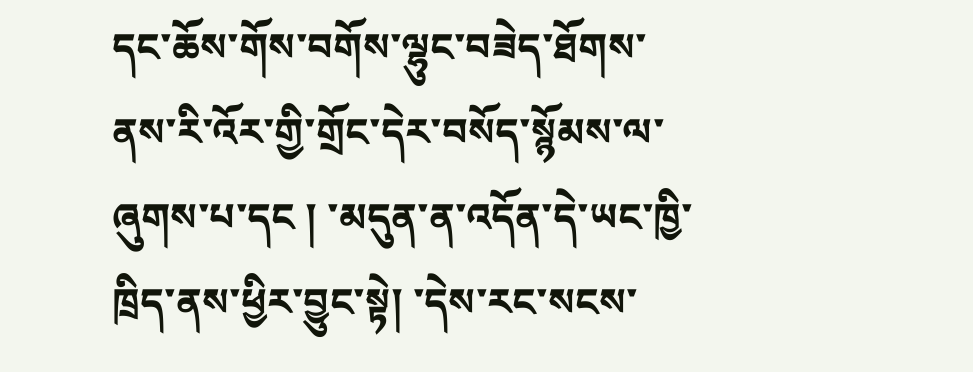དང་ཆོས་གོས་བགོས་ལྷུང་བཟེད་ཐོགས་ནས་རི་འོར་གྱི་གྲོང་དེར་བསོད་སྙོམས་ལ་ཞུགས་པ་དང ། ་མདུན་ན་འདོན་དེ་ཡང་ཁྱི་ཁྲིད་ནས་ཕྱིར་བྱུང་སྟེ། ་དེས་རང་སངས་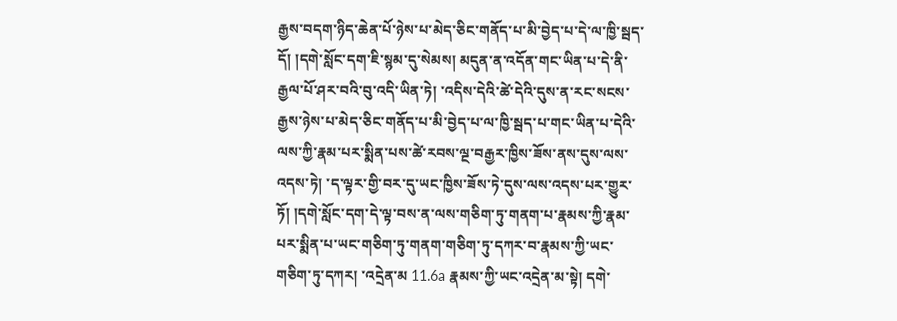རྒྱས་བདག་ཉིད་ཆེན་པོ་ཉེས་པ་མེད་ཅིང་གནོད་པ་མི་བྱེད་པ་དེ་ལ་ཁྱི་སྦད་དོ། །དགེ་སློང་དག་ཇི་སྙམ་དུ་སེམས། མདུན་ན་འདོན་གང་ཡིན་པ་དེ་ནི་རྒྱལ་པོ་ཤར་བའི་བུ་འདི་ཡིན་ཏེ། ་འདིས་དེའི་ཚེ་དེའི་དུས་ན་རང་སངས་རྒྱས་ཉེས་པ་མེད་ཅིང་གནོད་པ་མི་བྱེད་པ་ལ་ཁྱི་སྦད་པ་གང་ཡིན་པ་དེའི་ལས་ཀྱི་རྣམ་པར་སྨིན་པས་ཚེ་རབས་ལྔ་བརྒྱར་ཁྱིས་ཟོས་ནས་དུས་ལས་འདས་ཏེ། ་ད་ལྟར་གྱི་བར་དུ་ཡང་ཁྱིས་ཟོས་ཏེ་དུས་ལས་འདས་པར་གྱུར་ཏོ། །དགེ་སློང་དག་དེ་ལྟ་བས་ན་ལས་གཅིག་ཏུ་གནག་པ་རྣམས་ཀྱི་རྣམ་པར་སྨིན་པ་ཡང་གཅིག་ཏུ་གནག་གཅིག་ཏུ་དཀར་བ་རྣམས་ཀྱི་ཡང་གཅིག་ཏུ་དཀར། ་འདྲེན་མ 11.6a རྣམས་ཀྱི་ཡང་འདྲེན་མ་སྟེ། དགེ་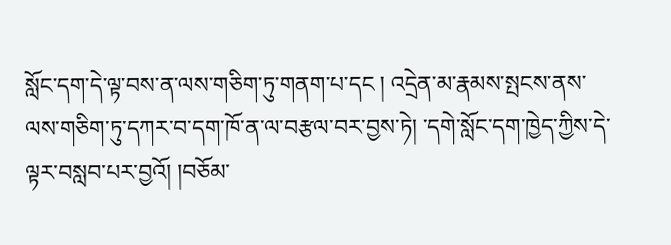སློང་དག་དེ་ལྟ་བས་ན་ལས་གཅིག་ཏུ་གནག་པ་དང ། འདྲེན་མ་རྣམས་སྤངས་ནས་ལས་གཅིག་ཏུ་དཀར་བ་དག་ཁོ་ན་ལ་བརྩལ་བར་བྱས་ཏེ། ་དགེ་སློང་དག་ཁྱེད་ཀྱིས་དེ་ལྟར་བསླབ་པར་བྱའོ། །བཅོམ་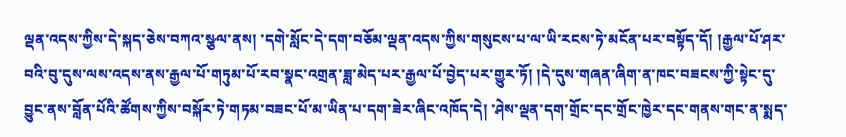ལྡན་འདས་ཀྱིས་དེ་སྐད་ཅེས་བཀའ་སྩལ་ནས། ་དགེ་སློང་དེ་དག་བཅོམ་ལྡན་འདས་ཀྱིས་གསུངས་པ་ལ་ཡི་རངས་ཏེ་མངོན་པར་བསྟོད་དོ། །རྒྱལ་པོ་ཤར་བའི་བུ་དུས་ལས་འདས་ནས་རྒྱལ་པོ་གཏུམ་པོ་རབ་སྣང་འགྲན་ཟླ་མེད་པར་རྒྱལ་པོ་བྱེད་པར་གྱུར་ཏོ། །དེ་དུས་གཞན་ཞིག་ན་ཁང་བཟངས་ཀྱི་སྟེང་དུ་བྱུང་ནས་བློན་པོའི་ཚོགས་ཀྱིས་བསྐོར་ཏེ་གཏམ་བཟང་པོ་མ་ཡིན་པ་དག་ཟེར་ཞིང་འཁོད་དེ། ་ཤེས་ལྡན་དག་གྲོང་དང་གྲོང་ཁྱེར་དང་གནས་གང་ན་སྨད་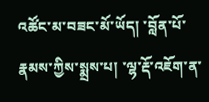འཚོང་མ་བཟང་མོ་ཡོད། ་བློན་པོ་རྣམས་ཀྱིས་སྨྲས་པ། ་ལྷ་རྡོ་འཇོག་ན་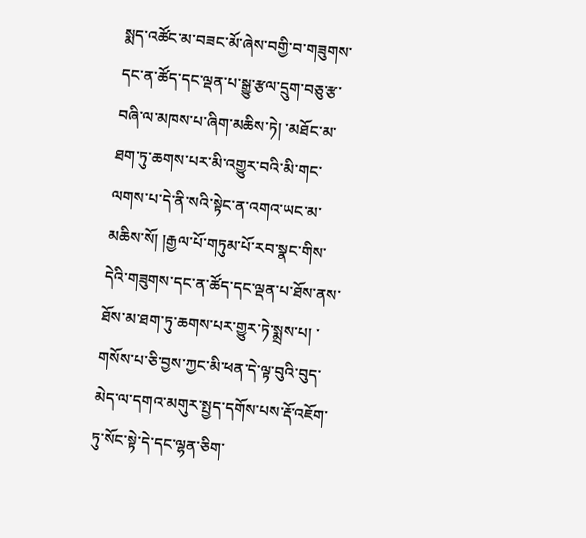སྨད་འཚོང་མ་བཟང་མོ་ཞེས་བགྱི་བ་གཟུགས་དང་ན་ཚོད་དང་ལྡན་པ་སྒྱུ་རྩལ་དྲུག་བཅུ་རྩ་བཞི་ལ་མཁས་པ་ཞིག་མཆིས་ཏེ། ་མཐོང་མ་ཐག་ཏུ་ཆགས་པར་མི་འགྱུར་བའི་མི་གང་ལགས་པ་དེ་ནི་སའི་སྟེང་ན་འགའ་ཡང་མ་མཆིས་སོ། །རྒྱལ་པོ་གཏུམ་པོ་རབ་སྣང་གིས་དེའི་གཟུགས་དང་ན་ཚོད་དང་ལྡན་པ་ཐོས་ནས་ཐོས་མ་ཐག་ཏུ་ཆགས་པར་གྱུར་ཏེ་སྨྲས་པ། ་གསོས་པ་ཅི་བྱས་ཀྱང་མི་ཕན་དེ་ལྟ་བུའི་བུད་མེད་ལ་དགའ་མགུར་སྤྱད་དགོས་པས་རྡོ་འཇོག་ཏུ་སོང་སྟེ་དེ་དང་ལྷན་ཅིག་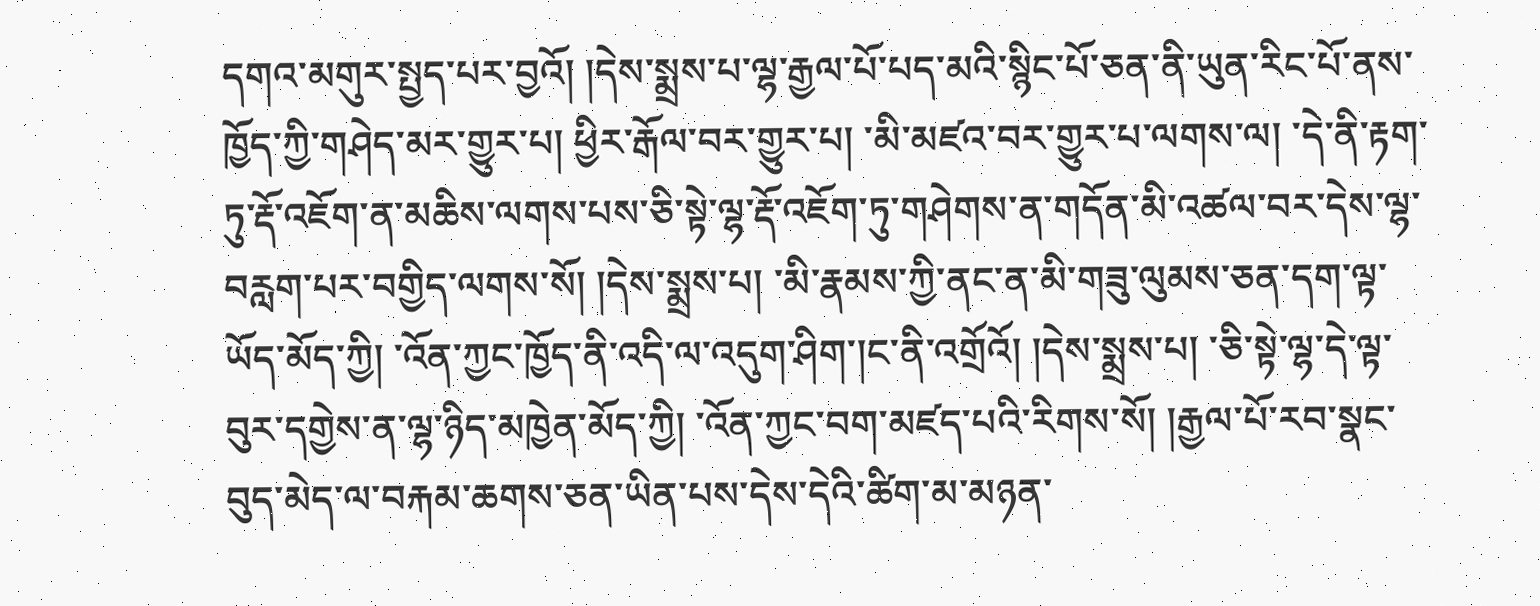དགའ་མགུར་སྤྱད་པར་བྱའོ། །དེས་སྨྲས་པ་ལྷ་རྒྱལ་པོ་པད་མའི་སྙིང་པོ་ཅན་ནི་ཡུན་རིང་པོ་ནས་ཁྱོད་ཀྱི་གཤེད་མར་གྱུར་པ། ཕྱིར་རྒོལ་བར་གྱུར་པ། ་མི་མཛའ་བར་གྱུར་པ་ལགས་ལ། ་དེ་ནི་རྟག་ཏུ་རྡོ་འཇོག་ན་མཆིས་ལགས་པས་ཅི་སྟེ་ལྷ་རྡོ་འཇོག་ཏུ་གཤེགས་ན་གདོན་མི་འཚལ་བར་དེས་ལྷ་བརླག་པར་བགྱིད་ལགས་སོ། །དེས་སྨྲས་པ། ་མི་རྣམས་ཀྱི་ནང་ན་མི་གཟུ་ལུམས་ཅན་དག་ལྟ་ཡོད་མོད་ཀྱི། ་འོན་ཀྱང་ཁྱོད་ནི་འདི་ལ་འདུག་ཤིག་།ང་ནི་འགྲོའོ། །དེས་སྨྲས་པ། ་ཅི་སྟེ་ལྷ་དེ་ལྟ་བུར་དགྱེས་ན་ལྷ་ཉིད་མཁྱེན་མོད་ཀྱི། ་འོན་ཀྱང་བག་མཛད་པའི་རིགས་སོ། །རྒྱལ་པོ་རབ་སྣང་བུད་མེད་ལ་བརྐམ་ཆགས་ཅན་ཡིན་པས་དེས་དེའི་ཚིག་མ་མཉན་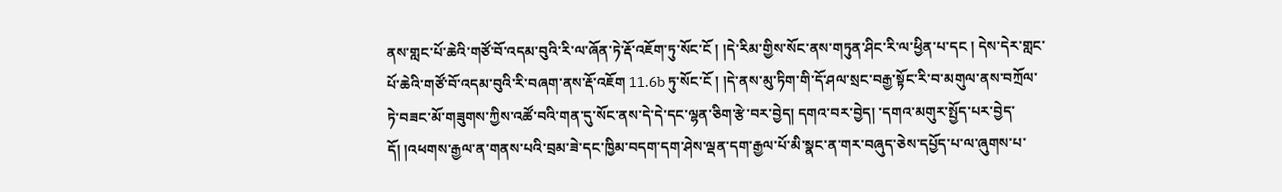ནས་གླང་པོ་ཆེའི་གཙོ་བོ་འདམ་བུའི་རི་ལ་ཞོན་ཏེ་རྡོ་འཇོག་ཏུ་སོང་ངོ ། །དེ་རིམ་གྱིས་སོང་ནས་གཏུན་ཤིང་རི་ལ་ཕྱིན་པ་དང ། དེས་དེར་གླང་པོ་ཆེའི་གཙོ་བོ་འདམ་བུའི་རི་བཞག་ནས་རྡོ་འཇོག 11.6b ཏུ་སོང་ངོ ། །དེ་ནས་མུ་ཏིག་གི་དོ་ཤལ་སྲང་བརྒྱ་སྟོང་རི་བ་མགུལ་ནས་བཀྲོལ་ཏེ་བཟང་མོ་གཟུགས་ཀྱིས་འཚོ་བའི་གན་དུ་སོང་ནས་དེ་དེ་དང་ལྷན་ཅིག་རྩེ་བར་བྱེད། དགའ་བར་བྱེད། ་དགའ་མགུར་སྤྱོད་པར་བྱེད་དོ། །འཕགས་རྒྱལ་ན་གནས་པའི་བྲམ་ཟེ་དང་ཁྱིམ་བདག་དག་ཤེས་ལྡན་དག་རྒྱལ་པོ་མི་སྣང་ན་གར་བཞུད་ཅེས་དཔྱོད་པ་ལ་ཞུགས་པ་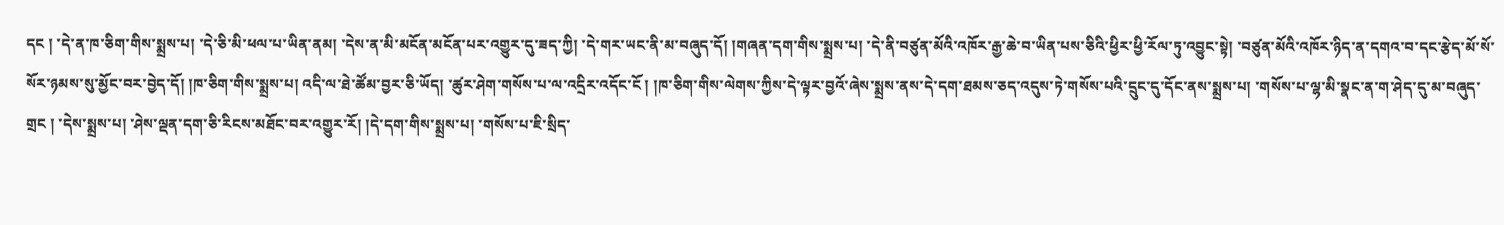དང ། ་དེ་ན་ཁ་ཅིག་གིས་སྨྲས་པ། ་དེ་ཅི་མི་ཕལ་པ་ཡིན་ནམ། ་དེས་ན་མི་མངོན་མངོན་པར་འགྱུར་དུ་ཟད་ཀྱི། ་དེ་གར་ཡང་ནི་མ་བཞུད་དོ། །གཞན་དག་གིས་སྨྲས་པ། ་དེ་ནི་བཙུན་མོའི་འཁོར་རྒྱ་ཆེ་བ་ཡིན་པས་ཅིའི་ཕྱིར་ཕྱི་རོལ་ཏུ་འབྱུང་སྟེ། ་བཙུན་མོའི་འཁོར་ཉིད་ན་དགའ་བ་དང་རྩེད་མོ་སོ་སོར་ཉམས་སུ་མྱོང་བར་བྱེད་དོ། །ཁ་ཅིག་གིས་སྨྲས་པ། འདི་ལ་ཐེ་ཚོམ་བྱར་ཅི་ཡོད། ་ཚུར་ཤེག་གསོས་པ་ལ་འདྲིར་འདོང་ངོ ། །ཁ་ཅིག་གིས་ལེགས་ཀྱིས་དེ་ལྟར་བྱའོ་ཞེས་སྨྲས་ནས་དེ་དག་ཐམས་ཅད་འདུས་ཏེ་གསོས་པའི་དྲུང་དུ་དོང་ནས་སྨྲས་པ། ་གསོས་པ་ལྷ་མི་སྣང་ན་ག་ཤེད་དུ་མ་བཞུད་གྲང ། ་དེས་སྨྲས་པ། ་ཤེས་ལྡན་དག་ཅི་རིངས་མཐོང་བར་འགྱུར་རོ། །དེ་དག་གིས་སྨྲས་པ། ་གསོས་པ་ཇི་སྲིད་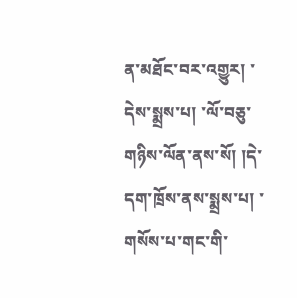ན་མཐོང་བར་འགྱུར། ་དེས་སྨྲས་པ། ་ལོ་བཅུ་གཉིས་ལོན་ནས་སོ། །དེ་དག་ཁྲོས་ནས་སྨྲས་པ། ་གསོས་པ་གང་གི་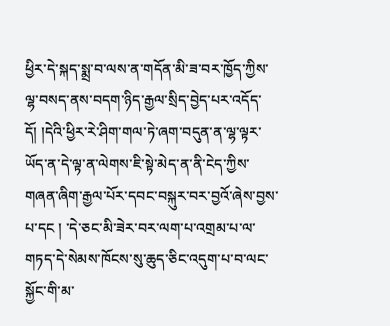ཕྱིར་དེ་སྐད་སྨྲ་བ་ལས་ན་གདོན་མི་ཟ་བར་ཁྱོད་ཀྱིས་ལྷ་བསད་ནས་བདག་ཉིད་རྒྱལ་སྲིད་བྱེད་པར་འདོད་དོ། །དེའི་ཕྱིར་རེ་ཤིག་གལ་ཏེ་ཞག་བདུན་ན་ལྷ་ལྟར་ཡོད་ན་དེ་ལྟ་ན་ལེགས་ཇི་སྟེ་མེད་ན་ནི་ངེད་ཀྱིས་གཞན་ཞིག་རྒྱལ་པོར་དབང་བསྐུར་བར་བྱའོ་ཞེས་བྱས་པ་དང ། ་དེ་ཅང་མི་ཟེར་བར་ལག་པ་འགྲམ་པ་ལ་གཏད་དེ་སེམས་ཁོངས་སུ་ཆུད་ཅིང་འདུག་པ་བ་ལང་སྐྱོང་གི་མ་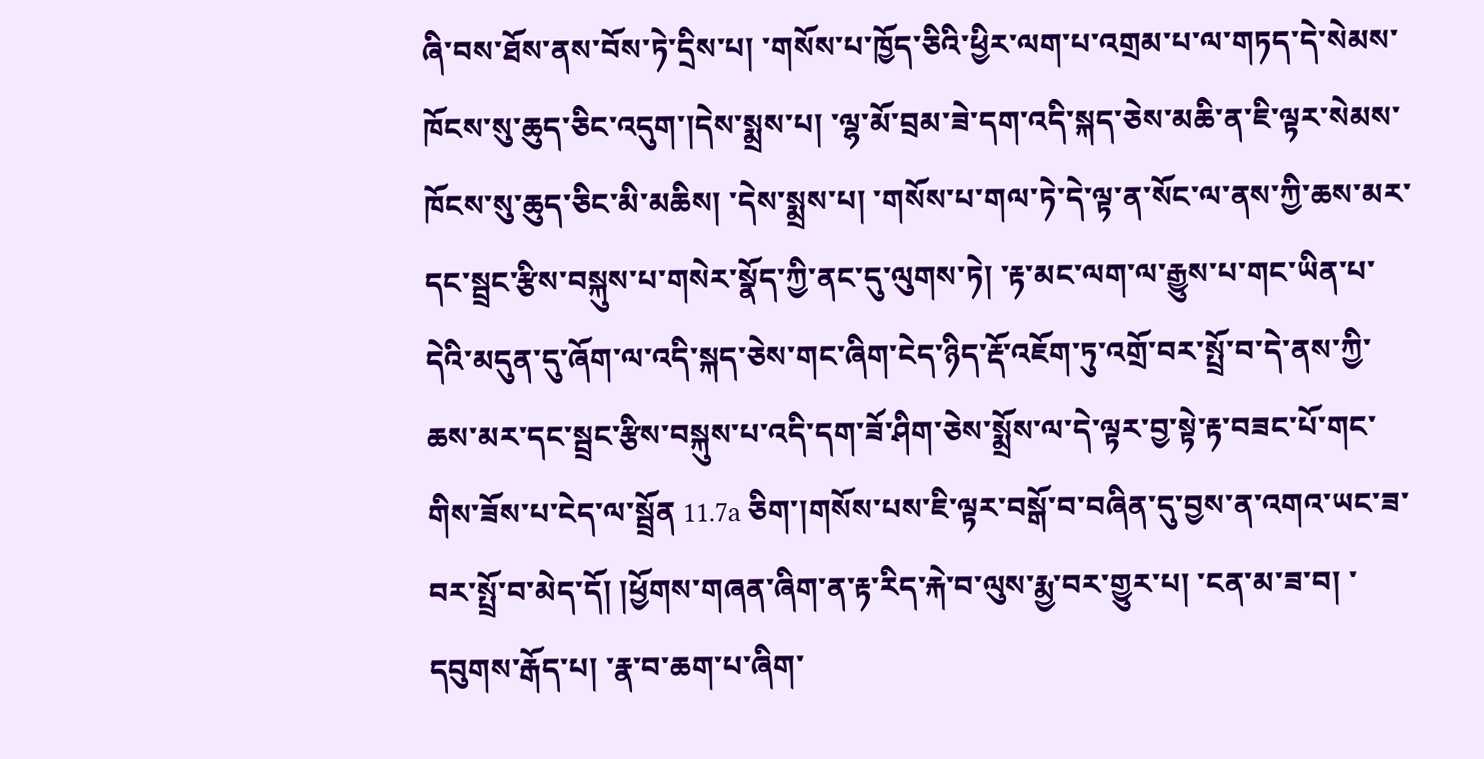ཞི་བས་ཐོས་ནས་བོས་ཏེ་དྲིས་པ། ་གསོས་པ་ཁྱོད་ཅིའི་ཕྱིར་ལག་པ་འགྲམ་པ་ལ་གཏད་དེ་སེམས་ཁོངས་སུ་ཆུད་ཅིང་འདུག་།དེས་སྨྲས་པ། ་ལྷ་མོ་བྲམ་ཟེ་དག་འདི་སྐད་ཅེས་མཆི་ན་ཇི་ལྟར་སེམས་ཁོངས་སུ་ཆུད་ཅིང་མི་མཆིས། ་དེས་སྨྲས་པ། ་གསོས་པ་གལ་ཏེ་དེ་ལྟ་ན་སོང་ལ་ནས་ཀྱི་ཆས་མར་དང་སྦྲང་རྩིས་བསྐུས་པ་གསེར་སྣོད་ཀྱི་ནང་དུ་ལུགས་ཏེ། ་རྟ་མང་ལག་ལ་རྒྱུས་པ་གང་ཡིན་པ་དེའི་མདུན་དུ་ཞོག་ལ་འདི་སྐད་ཅེས་གང་ཞིག་ངེད་ཉིད་རྡོ་འཇོག་ཏུ་འགྲོ་བར་སྤྲོ་བ་དེ་ནས་ཀྱི་ཆས་མར་དང་སྦྲང་རྩིས་བསྐུས་པ་འདི་དག་ཟོ་ཤིག་ཅེས་སྨྲོས་ལ་དེ་ལྟར་བྱ་སྟེ་རྟ་བཟང་པོ་གང་གིས་ཟོས་པ་ངེད་ལ་སྦྲོན 11.7a ཅིག་།གསོས་པས་ཇི་ལྟར་བསྒོ་བ་བཞིན་དུ་བྱས་ན་འགའ་ཡང་ཟ་བར་སྤྲོ་བ་མེད་དོ། །ཕྱོགས་གཞན་ཞིག་ན་རྟ་རིད་རྐེ་བ་ལུས་རྨྱ་བར་གྱུར་པ། ་ངན་མ་ཟ་བ། ་དབུགས་རྒོད་པ། ་རྣ་བ་ཆག་པ་ཞིག་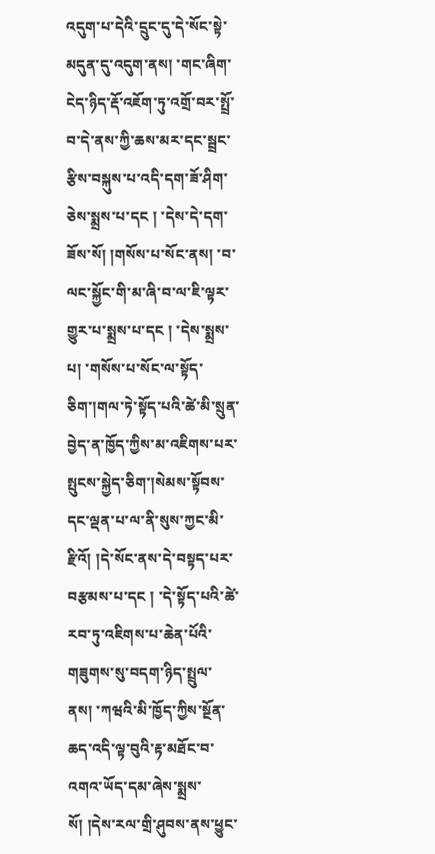འདུག་པ་དེའི་དྲུང་དུ་དེ་སོང་སྟེ་མདུན་དུ་འདུག་ནས། ་གང་ཞིག་ངེད་ཉིད་རྡོ་འཇོག་ཏུ་འགྲོ་བར་སྤྲོ་བ་དེ་ནས་ཀྱི་ཆས་མར་དང་སྦྲང་རྩིས་བསྐུས་པ་འདི་དག་ཟོ་ཤིག་ཅེས་སྨྲས་པ་དང ། ་དེས་དེ་དག་ཟོས་སོ། །གསོས་པ་སོང་ནས། ་བ་ལང་སྐྱོང་གི་མ་ཞི་བ་ལ་ཇི་ལྟར་གྱུར་པ་སྨྲས་པ་དང ། ་དེས་སྨྲས་པ། ་གསོས་པ་སོང་ལ་སྟོད་ཅིག་།གལ་ཏེ་སྟོད་པའི་ཚེ་མི་སྲུན་བྱེད་ན་ཁྱོད་ཀྱིས་མ་འཇིགས་པར་སྤུངས་སྐྱེད་ཅིག་།སེམས་སྟོབས་དང་ལྡན་པ་ལ་ནི་སུས་ཀྱང་མི་རྫིའོ། །དེ་སོང་ནས་དེ་བསྟད་པར་བརྩམས་པ་དང ། ་དེ་སྟོད་པའི་ཚེ་རབ་ཏུ་འཇིགས་པ་ཆེན་པོའི་གཟུགས་སུ་བདག་ཉིད་སྤྲུལ་ནས། ་ཀཝའི་མི་ཁྱོད་ཀྱིས་སྔོན་ཆད་འདི་ལྟ་བུའི་རྟ་མཐོང་བ་འགའ་ཡོད་དམ་ཞེས་སྨྲས་སོ། །དེས་རལ་གྲི་ཤུབས་ནས་ཕྱུང་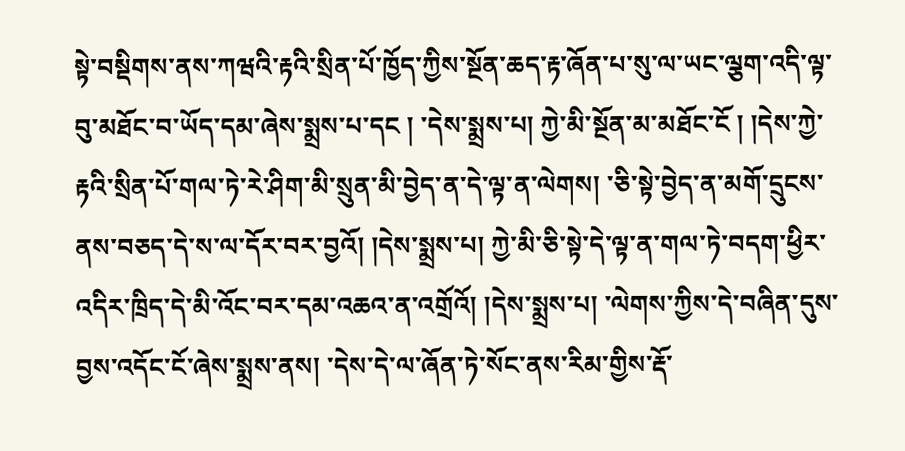སྟེ་བསྡིགས་ནས་ཀཝའི་རྟའི་སྲིན་པོ་ཁྱོད་ཀྱིས་སྔོན་ཆད་རྟ་ཞོན་པ་སུ་ལ་ཡང་ལྕག་འདི་ལྟ་བུ་མཐོང་བ་ཡོད་དམ་ཞེས་སྨྲས་པ་དང ། ་དེས་སྨྲས་པ། ཀྱེ་མི་སྔོན་མ་མཐོང་ངོ ། །དེས་ཀྱེ་རྟའི་སྲིན་པོ་གལ་ཏེ་རེ་ཤིག་མི་སྲུན་མི་བྱེད་ན་དེ་ལྟ་ན་ལེགས། ་ཅི་སྟེ་བྱེད་ན་མགོ་དྲུངས་ནས་བཅད་དེ་ས་ལ་དོར་བར་བྱའོ། །དེས་སྨྲས་པ། ཀྱེ་མི་ཅི་སྟེ་དེ་ལྟ་ན་གལ་ཏེ་བདག་ཕྱིར་འདིར་ཁྲིད་དེ་མི་འོང་བར་དམ་འཆའ་ན་འགྲོའོ། །དེས་སྨྲས་པ། ་ལེགས་ཀྱིས་དེ་བཞིན་དུས་བྱས་འདོང་ངོ་ཞེས་སྨྲས་ནས། ་དེས་དེ་ལ་ཞོན་ཏེ་སོང་ནས་རིམ་གྱིས་རྡོ་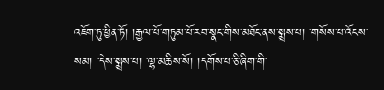འཇོག་ཏུ་ཕྱིན་ཏོ། །རྒྱལ་པོ་གཏུམ་པོ་རབ་སྣང་གིས་མཐོང་ནས་སྨྲས་པ། ་གསོས་པ་འོངས་སམ། ་དེས་སྨྲས་པ། ་ལྷ་མཆིས་སོ། །དགོས་པ་ཅི་ཞིག་གི་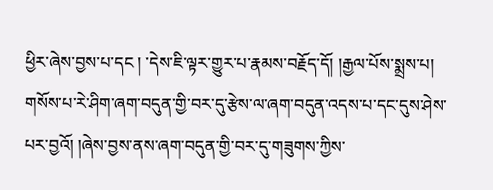ཕྱིར་ཞེས་བྱས་པ་དང ། ་དེས་ཇི་ལྟར་གྱུར་པ་རྣམས་བརྗོད་དོ། །རྒྱལ་པོས་སྨྲས་པ། གསོས་པ་རེ་ཤིག་ཞག་བདུན་གྱི་བར་དུ་རྩེས་ལ་ཞག་བདུན་འདས་པ་དང་དུས་ཤེས་པར་བྱའོ། །ཞེས་བྱས་ནས་ཞག་བདུན་གྱི་བར་དུ་གཟུགས་ཀྱིས་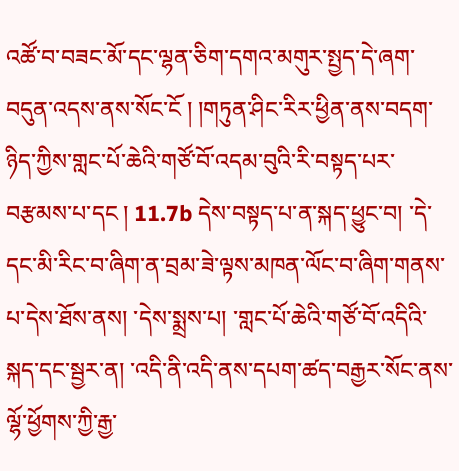འཚོ་བ་བཟང་མོ་དང་ལྷན་ཅིག་དགའ་མགུར་སྤྱད་དེ་ཞག་བདུན་འདས་ནས་སོང་ངོ ། །གཏུན་ཤིང་རིར་ཕྱིན་ནས་བདག་ཉིད་ཀྱིས་གླང་པོ་ཆེའི་གཙོ་བོ་འདམ་བུའི་རི་བསྟད་པར་བརྩམས་པ་དང ། 11.7b དེས་བསྟད་པ་ན་སྐད་ཕྱུང་བ། ་དེ་དང་མི་རིང་བ་ཞིག་ན་བྲམ་ཟེ་ལྟས་མཁན་ལོང་བ་ཞིག་གནས་པ་དེས་ཐོས་ནས། ་དེས་སྨྲས་པ། ་གླང་པོ་ཆེའི་གཙོ་བོ་འདིའི་སྐད་དང་སྦྱར་ན། ་འདི་ནི་འདི་ནས་དཔག་ཚད་བརྒྱར་སོང་ནས་ལྷོ་ཕྱོགས་ཀྱི་རྒྱ་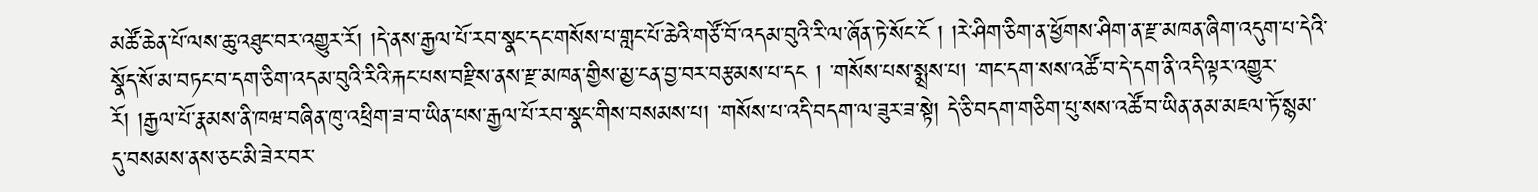མཚོ་ཆེན་པོ་ལས་ཆུ་འཐུང་བར་འགྱུར་རོ། །དེ་ནས་རྒྱལ་པོ་རབ་སྣང་དང་གསོས་པ་གླང་པོ་ཆེའི་གཙོ་བོ་འདམ་བུའི་རི་ལ་ཞོན་ཏེ་སོང་ངོ ། །རེ་ཤིག་ཅིག་ན་ཕྱོགས་ཤིག་ན་རྫ་མཁན་ཞིག་འདུག་པ་དེའི་སྣོད་སོ་མ་བཏང་བ་དག་ཅིག་འདམ་བུའི་རིའི་རྐང་པས་བརྫིས་ནས་རྫ་མཁན་གྱིས་མྱ་ངན་བྱ་བར་བརྩམས་པ་དང ། ་གསོས་པས་སྨྲས་པ། ་གང་དག་སས་འཚོ་བ་དེ་དག་ནི་འདི་ལྟར་འགྱུར་རོ། །རྒྱལ་པོ་རྣམས་ནི་ཁཝ་བཞིན་ཁུ་འཕྲིག་ཟ་བ་ཡིན་པས་རྒྱལ་པོ་རབ་སྣང་གིས་བསམས་པ། ་གསོས་པ་འདི་བདག་ལ་ཟུར་ཟ་སྟེ། དེ་ཅི་བདག་གཅིག་པུ་སས་འཚོ་བ་ཡིན་ནམ་མཇལ་ཏོ་སྙམ་དུ་བསམས་ནས་ཅང་མི་ཟེར་བར་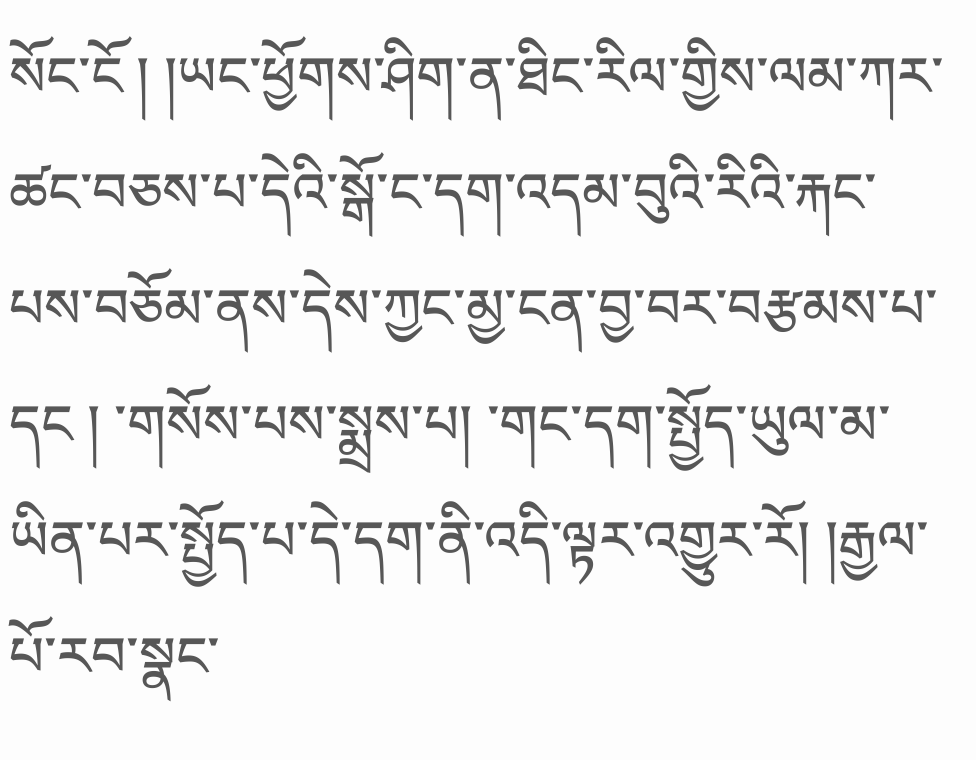སོང་ངོ ། །ཡང་ཕྱོགས་ཤིག་ན་ཐིང་རིལ་གྱིས་ལམ་ཀར་ཚང་བཅས་པ་དེའི་སྒོ་ང་དག་འདམ་བུའི་རིའི་རྐང་པས་བཅོམ་ནས་དེས་ཀྱང་མྱ་ངན་བྱ་བར་བརྩམས་པ་དང ། ་གསོས་པས་སྨྲས་པ། ་གང་དག་སྤྱོད་ཡུལ་མ་ཡིན་པར་སྤྱོད་པ་དེ་དག་ནི་འདི་ལྟར་འགྱུར་རོ། །རྒྱལ་པོ་རབ་སྣང་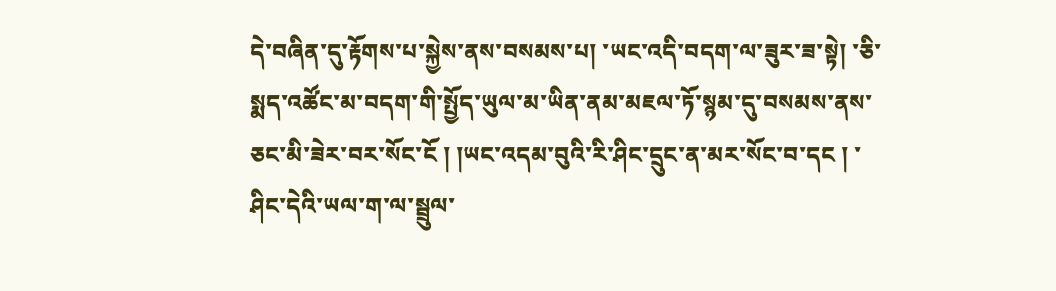དེ་བཞིན་དུ་རྟོགས་པ་སྐྱེས་ནས་བསམས་པ། ་ཡང་འདི་བདག་ལ་ཟུར་ཟ་སྟེ། ་ཅི་སྨད་འཚོང་མ་བདག་གི་སྤྱོད་ཡུལ་མ་ཡིན་ནམ་མཇལ་ཏོ་སྙམ་དུ་བསམས་ནས་ཅང་མི་ཟེར་བར་སོང་ངོ ། །ཡང་འདམ་བུའི་རི་ཤིང་དྲུང་ན་མར་སོང་བ་དང ། ་ཤིང་དེའི་ཡལ་ག་ལ་སྦྲུལ་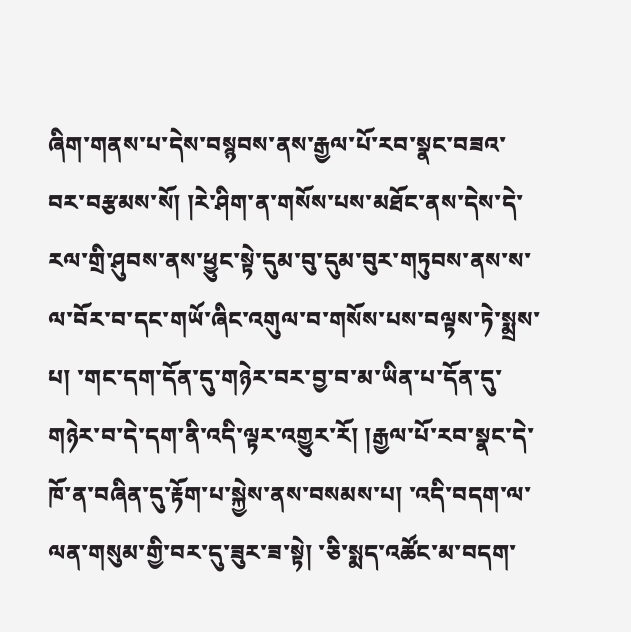ཞིག་གནས་པ་དེས་བསྙབས་ནས་རྒྱལ་པོ་རབ་སྣང་བཟའ་བར་བརྩམས་སོ། །རེ་ཤིག་ན་གསོས་པས་མཐོང་ནས་དེས་དེ་རལ་གྲི་ཤུབས་ནས་ཕྱུང་སྟེ་དུམ་བུ་དུམ་བུར་གཏུབས་ནས་ས་ལ་བོར་བ་དང་གཡོ་ཞིང་འགུལ་བ་གསོས་པས་བལྟས་ཏེ་སྨྲས་པ། ་གང་དག་དོན་དུ་གཉེར་བར་བྱ་བ་མ་ཡིན་པ་དོན་དུ་གཉེར་བ་དེ་དག་ནི་འདི་ལྟར་འགྱུར་རོ། །རྒྱལ་པོ་རབ་སྣང་དེ་ཁོ་ན་བཞིན་དུ་རྟོག་པ་སྐྱེས་ནས་བསམས་པ། ་འདི་བདག་ལ་ལན་གསུམ་གྱི་བར་དུ་ཟུར་ཟ་སྟེ། ་ཅི་སྨད་འཚོང་མ་བདག་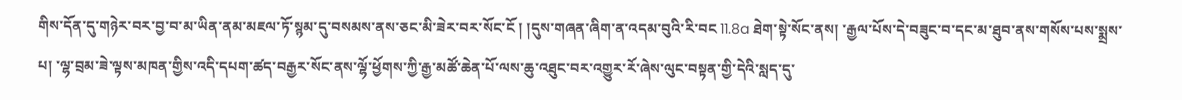གིས་དོན་དུ་གཉེར་བར་བྱ་བ་མ་ཡིན་ནམ་མཇལ་ཏོ་སྙམ་དུ་བསམས་ནས་ཅང་མི་ཟེར་བར་སོང་ངོ ། །དུས་གཞན་ཞིག་ན་འདམ་བུའི་རི་བང 11.8a ཐེག་སྟེ་སོང་ནས། ་རྒྱལ་པོས་དེ་བཟུང་བ་དང་མ་ཐུབ་ནས་གསོས་པས་སྨྲས་པ། ་ལྷ་བྲམ་ཟེ་ལྟས་མཁན་གྱིས་འདི་དཔག་ཚད་བརྒྱར་སོང་ནས་ལྷོ་ཕྱོགས་ཀྱི་རྒྱ་མཚོ་ཆེན་པོ་ལས་ཆུ་འཐུང་བར་འགྱུར་རོ་ཞེས་ལུང་བསྟན་གྱི་དེའི་སླད་དུ་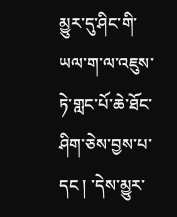མྱུར་དུ་ཤིང་གི་ཡལ་ག་ལ་འཇུས་ཏེ་གླང་པོ་ཆེ་ཐོང་ཤིག་ཅེས་བྱས་པ་དང ། ་དེས་མྱུར་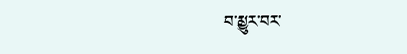བ་མྱུར་བར་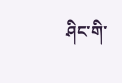ཤིང་གི་